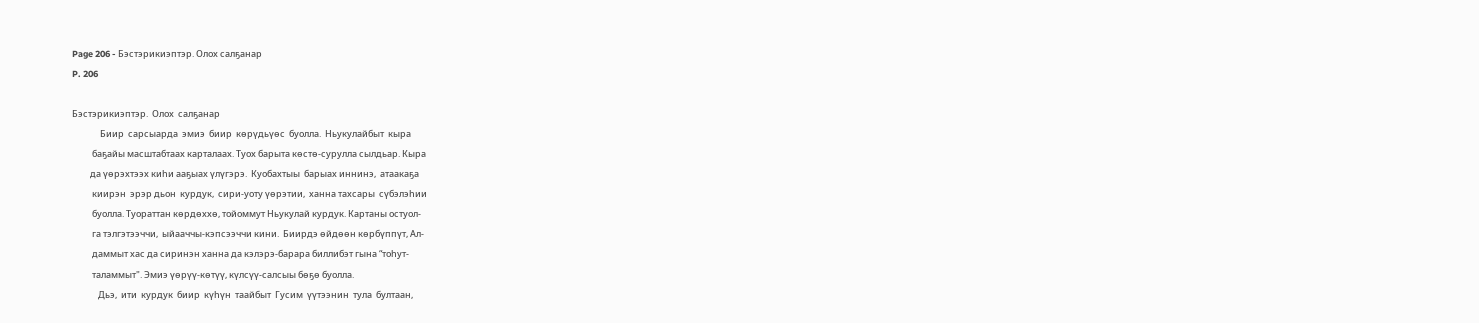Page 206 - Бэстэрикиэптэр. Олох салҕанар
P. 206

Бэстэрикиэптэр.  Олох  салҕанар
              Биир  сарсыарда  эмиэ  биир  көрүдьүөс  буолла.  Ньукулайбыт  кыра
          баҕайы масштабтаах карталаах. Туох барыта көстө-сурулла сылдьар. Кыра
         да үөрэхтээх киһи ааҕыах үлүгэрэ.  Куобахтыы  барыах иннинэ,  атаакаҕа
          киирэн  эрэр дьон  курдук,  сири-уоту үөрэтии,  ханна тахсары  сүбэлэһии
          буолла. Туораттан көрдөххө, тойоммут Ньукулай курдук. Картаны остуол-
          га тэлгэтээччи,  ыйааччы-кэпсээччи кини.  Биирдэ өйдөөн көрбүппүт, Ал-
          даммыт хас да сиринэн ханна да кэлэрэ-барара биллибэт гына “тоһут-
          таламмыт". Эмиэ үөрүү-көтүү, күлсүү-салсыы бөҕө буолла.
             Дьэ,  ити  курдук  биир  күһүн  таайбыт  Гусим  үүтээнин  тула  бултаан,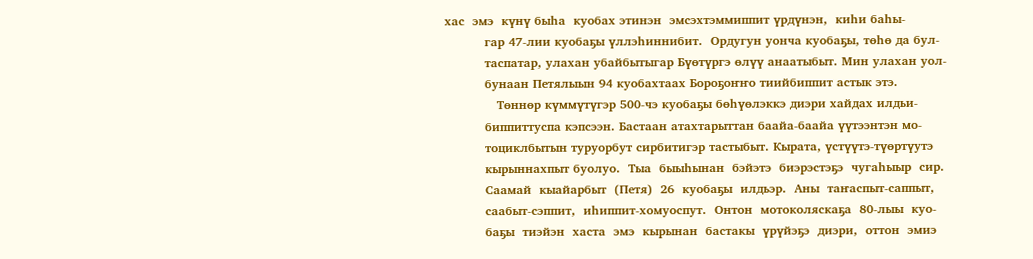хас  эмэ  күнү быһа  куобах этинэн  эмсэхтэммиппит үрдүнэн,  киһи баһы-
          гар 47-лии куобаҕы үллэһиннибит.  Ордугун уонча куобаҕы, төһө да бул-
          таспатар, улахан убайбытыгар Бүөтүргэ өлүү анаатыбыт. Мин улахан уол-
          бунаан Петялыын 94 куобахтаах Бороҕоҥҥо тиийбиппит астык этэ.
             Төннөр күммүтүгэр 500-чэ куобаҕы бөһүөлэккэ диэри хайдах илдьи-
          биппиттуспа кэпсээн. Бастаан атахтарыттан баайа-баайа үүтээнтэн мо-
          тоциклбытын туруорбут сирбитигэр тастыбыт. Кырата, үстүүтэ-түөртүутэ
          кырыннахпыт буолуо.  Тыа  быыһынан  бэйэтэ  биэрэстэҕэ  чугаһыыр  сир.
          Саамай  кыайарбыт  (Петя)  26  куобаҕы  илдьэр.  Аны  таҥаспыт-саппыт,
          саабыт-сэппит,  иһиппит-хомуоспут.  Онтон  мотоколяскаҕа  80-лыы  куо-
          баҕы  тиэйэн  хаста  эмэ  кырынан  бастакы  үрүйэҕэ  диэри,  оттон  эмиэ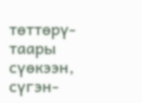төттөрү-таары сүөкээн, сүгэн-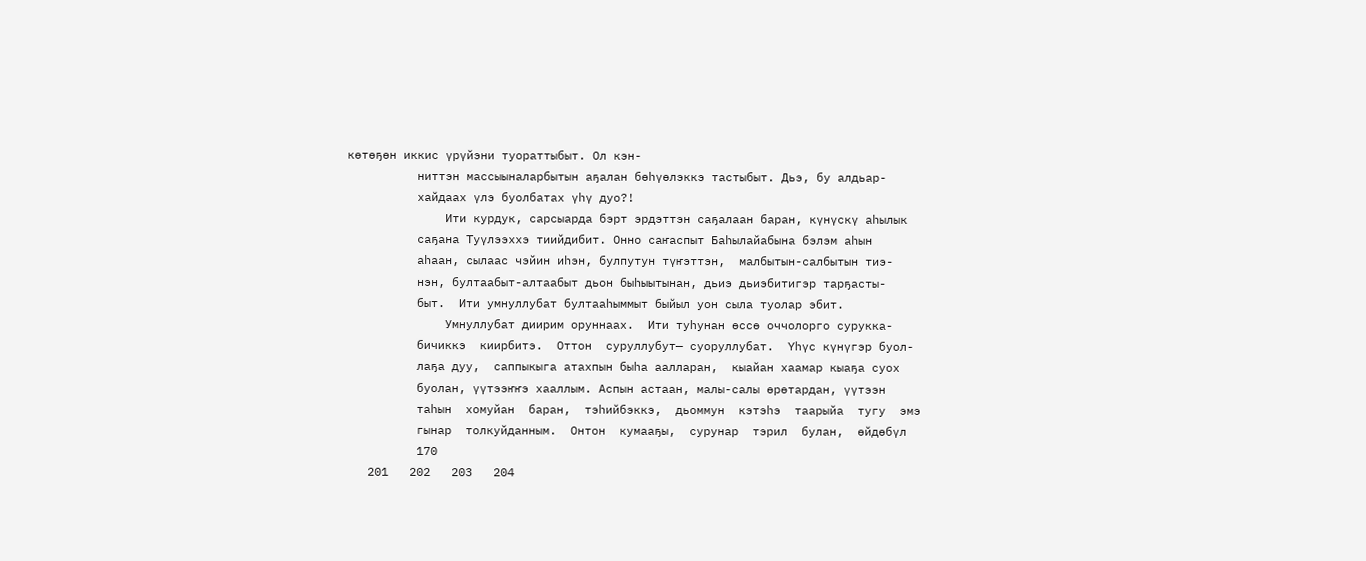көтөҕөн иккис үрүйэни туораттыбыт. Ол кэн-
          ниттэн массыыналарбытын аҕалан бөһүөлэккэ тастыбыт. Дьэ, бу алдьар-
          хайдаах үлэ буолбатах үһү дуо?!
              Ити курдук, сарсыарда бэрт эрдэттэн саҕалаан баран, күнүскү аһылык
          саҕана Туүлээххэ тиийдибит. Онно саҥаспыт Баһылайабына бэлэм аһын
          аһаан, сылаас чэйин иһэн, булпутун түҥэттэн,  малбытын-салбытын тиэ-
          нэн, бултаабыт-алтаабыт дьон быһыытынан, дьиэ дьиэбитигэр тарҕасты-
          быт.  Ити умнуллубат бултааһыммыт быйыл уон сыла туолар эбит.
              Умнуллубат диирим оруннаах.  Ити туһунан өссө оччолорго сурукка-
          бичиккэ  киирбитэ.  Оттон  суруллубут— суоруллубат.  Үһүс күнүгэр буол-
          лаҕа дуу,  саппыкыга атахпын быһа аалларан,  кыайан хаамар кыаҕа суох
          буолан, үүтээҥҥэ хааллым. Аспын астаан, малы-салы өрөтардан, үүтээн
          таһын  хомуйан  баран,  тэһийбэккэ,  дьоммун  кэтэһэ  таарыйа  тугу  эмэ
          гынар  толкуйданным.  Онтон  кумааҕы,  сурунар  тэрил  булан,  өйдөбүл
          170
   201   202   203   204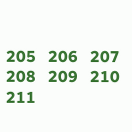205   206   207   208   209   210   211